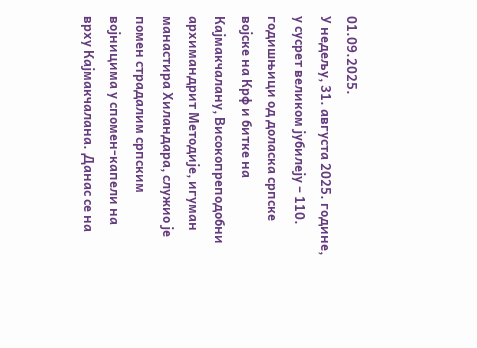01.09.2025.
У недељу, 31. августа 2025. године, у сусрет великом јубилеју – 110. годишњици од доласка српске војске на Крф и битке на Кајмакчалану, Високопреподобни архимандрит Методије, игуман манастира Хиландара, служио је помен страдалим српским војницима у спомен-капели на врху Кајмакчалана. Данас се на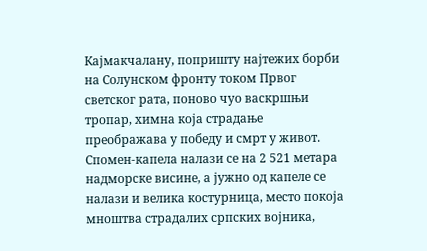Кајмакчалану, попришту најтежих борби на Солунском фронту током Првог светског рата, поново чуо васкршњи тропар, химна која страдање преображава у победу и смрт у живот. Спомен-капела налази се на 2 521 метара надморске висине, а јужно од капеле се налази и велика костурница, место покоја мноштва страдалих српских војника,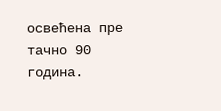освећена пре тачно 90 година.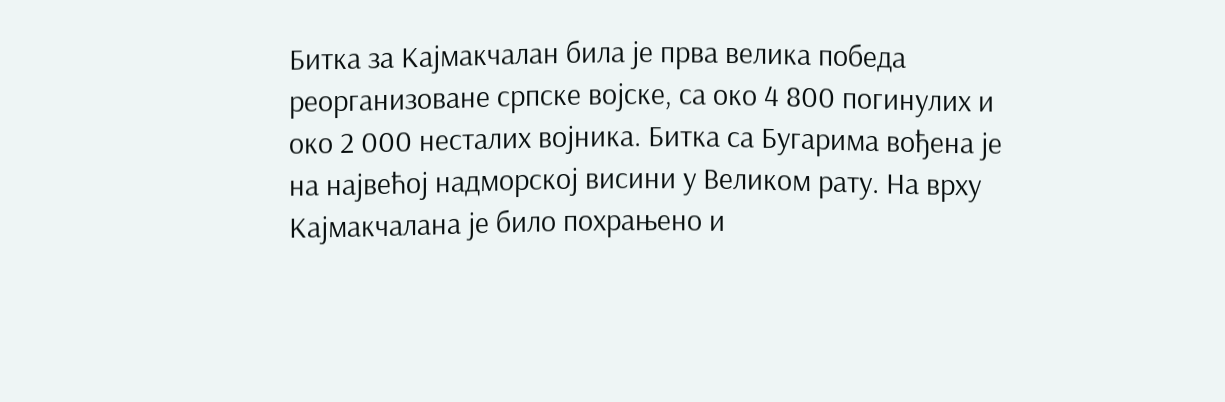Битка за Кајмакчалан била је прва велика победа реорганизоване српске војске, са око 4 800 погинулих и око 2 000 несталих војника. Битка са Бугарима вођена је на највећој надморској висини у Великом рату. На врху Кајмакчалана је било похрањено и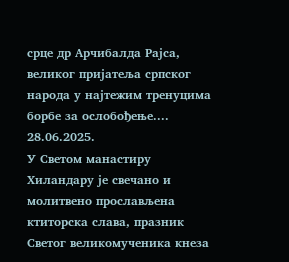срце др Арчибалда Рајса, великог пријатеља српског народа у најтежим тренуцима борбе за ослобођење....
28.06.2025.
У Светом манастиру Хиландару је свечано и молитвено прослављена ктиторска слава, празник Светог великомученика кнеза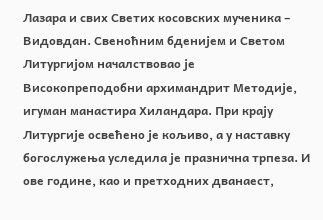Лазара и свих Светих косовских мученика – Видовдан. Свеноћним бденијем и Светом Литургијом началствовао је Високопреподобни архимандрит Методије, игуман манастира Хиландара. При крају Литургије освећено је кољиво, а у наставку богослужења уследила је празнична трпеза. И ове године, као и претходних дванаест,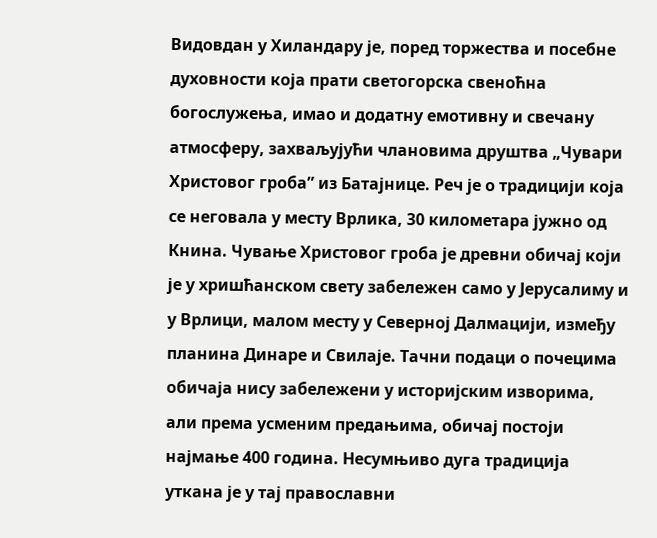Видовдан у Хиландару је, поред торжества и посебне духовности која прати светогорска свеноћна богослужења, имао и додатну емотивну и свечану атмосферу, захваљујући члановима друштва „Чувари Христовог гроба” из Батајнице. Реч је о традицији која се неговала у месту Врлика, 30 километара јужно од Книна. Чување Христовог гроба је древни обичај који је у хришћанском свету забележен само у Јерусалиму и у Врлици, малом месту у Северној Далмацији, између планина Динаре и Свилаје. Тачни подаци о почецима обичаја нису забележени у историјским изворима, али према усменим предањима, обичај постоји најмање 400 година. Несумњиво дуга традиција уткана је у тај православни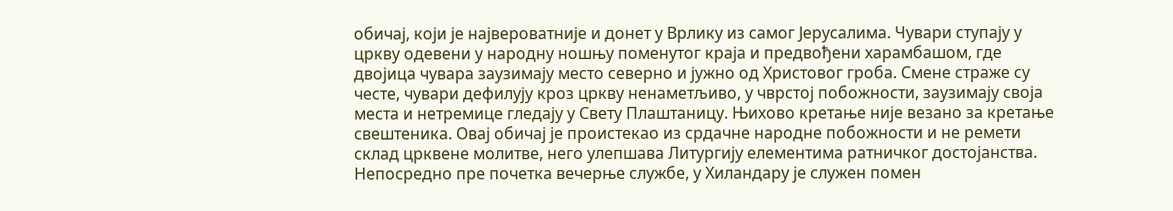обичај, који је највероватније и донет у Врлику из самог Јерусалима. Чувари ступају у цркву одевени у народну ношњу поменутог краја и предвођени харамбашом, где двојица чувара заузимају место северно и јужно од Христовог гроба. Смене страже су честе, чувари дефилују кроз цркву ненаметљиво, у чврстој побожности, заузимају своја места и нетремице гледају у Свету Плаштаницу. Њихово кретање није везано за кретање свештеника. Овај обичај је проистекао из срдачне народне побожности и не ремети склад црквене молитве, него улепшава Литургију елементима ратничког достојанства. Непосредно пре почетка вечерње службе, у Хиландару је служен помен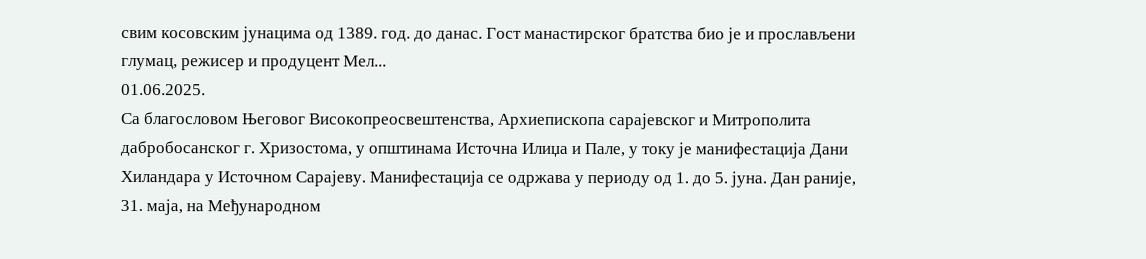свим косовским јунацима од 1389. год. до данас. Гост манастирског братства био је и прослављени глумац, режисер и продуцент Мел...
01.06.2025.
Са благословом Његовог Високопреосвештенства, Архиепископа сарајевског и Митрополита дабробосанског г. Хризостома, у општинама Источна Илиџа и Пале, у току је манифестација Дани Хиландара у Источном Сарајеву. Манифестација се одржава у периоду од 1. до 5. јуна. Дан раније, 31. маја, на Међународном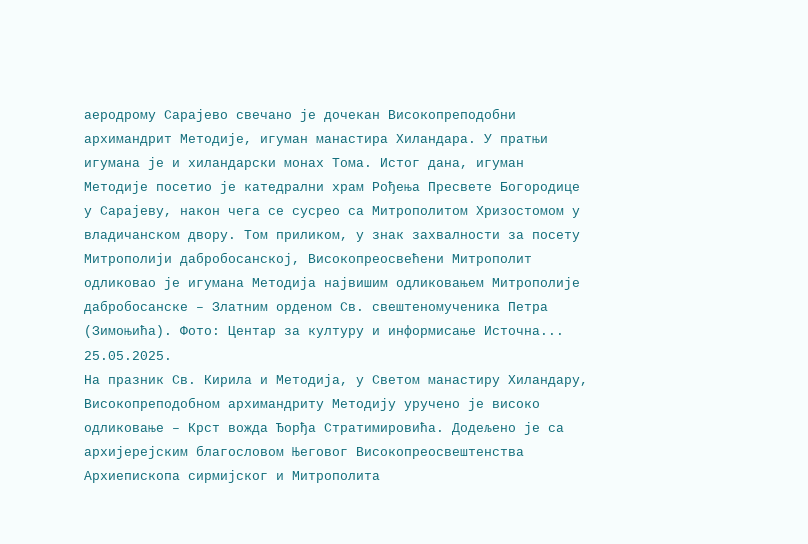аеродрому Сарајево свечано је дочекан Високопреподобни архимандрит Методије, игуман манастира Хиландара. У пратњи игумана је и хиландарски монах Тома. Истог дана, игуман Методије посетио је катедрални храм Рођења Пресвете Богородице у Сарајеву, након чега се сусрео са Митрополитом Хризостомом у владичанском двору. Том приликом, у знак захвалности за посету Митрополији дабробосанској, Високопреосвећени Митрополит одликовао је игумана Методија највишим одликовањем Митрополије дабробосанске – Златним орденом Св. свештеномученика Петра (Зимоњића). Фото: Центар за културу и информисање Источна...
25.05.2025.
На празник Св. Кирила и Методија, у Светом манастиру Хиландару, Високопреподобном архимандриту Методију уручено је високо одликовање – Крст вожда Ђорђа Стратимировића. Додељено је са архијерејским благословом Његовог Високопреосвештенства Архиепископа сирмијског и Митрополита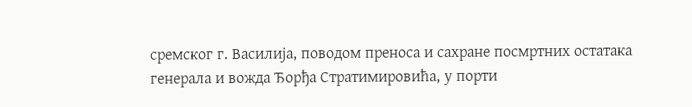сремског г. Василија, поводом преноса и сахране посмртних остатака генерала и вожда Ђорђа Стратимировића, у порти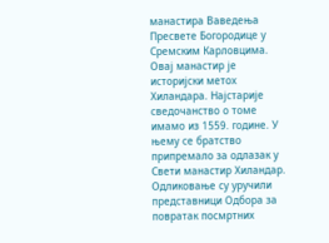манастира Ваведења Пресвете Богородице у Сремским Карловцима. Овај манастир је историјски метох Хиландара. Најстарије сведочанство о томе имамо из 1559. године. У њему се братство припремало за одлазак у Свети манастир Хиландар. Одликовање су уручили представници Одбора за повратак посмртних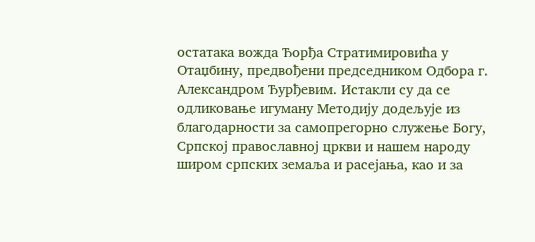остатака вожда Ђорђа Стратимировића у Отаџбину, предвођени председником Одбора г. Александром Ђурђевим. Истакли су да се одликовање игуману Методију додељује из благодарности за самопрегорно служење Богу, Српској православној цркви и нашем народу широм српских земаља и расејања, као и за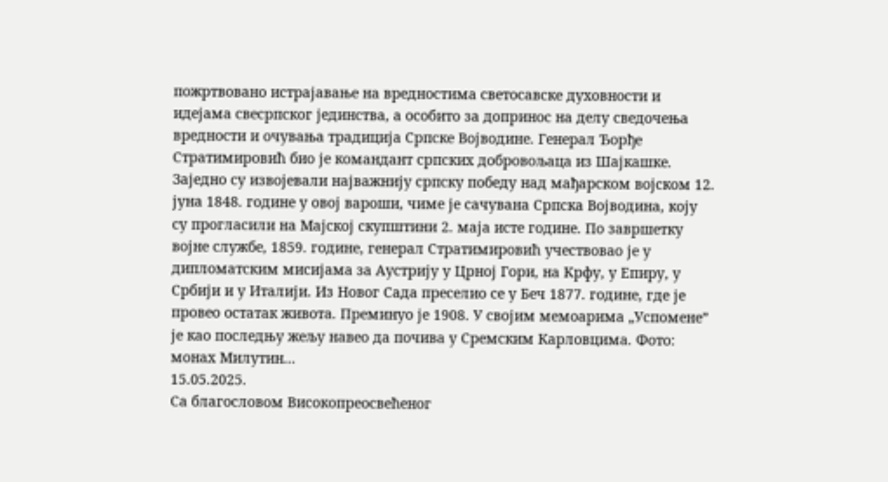пожртвовано истрајавање на вредностима светосавске духовности и идејама свесрпског јединства, а особито за допринос на делу сведочења вредности и очувања традиција Српске Војводине. Генерал Ђорђе Стратимировић био је командант српских добровољаца из Шајкашке. Заједно су извојевали најважнију српску победу над мађарском војском 12. јуна 1848. године у овој вароши, чиме је сачувана Српска Војводина, коју су прогласили на Мајској скупштини 2. маја исте године. По завршетку војне службе, 1859. године, генерал Стратимировић учествовао је у дипломатским мисијама за Аустрију у Црној Гори, на Крфу, у Епиру, у Србији и у Италији. Из Новог Сада преселио се у Беч 1877. године, где је провео остатак живота. Преминуо је 1908. У својим мемоарима „Успомене” је као последњу жељу навео да почива у Сремским Карловцима. Фото: монах Милутин...
15.05.2025.
Са благословом Високопреосвећеног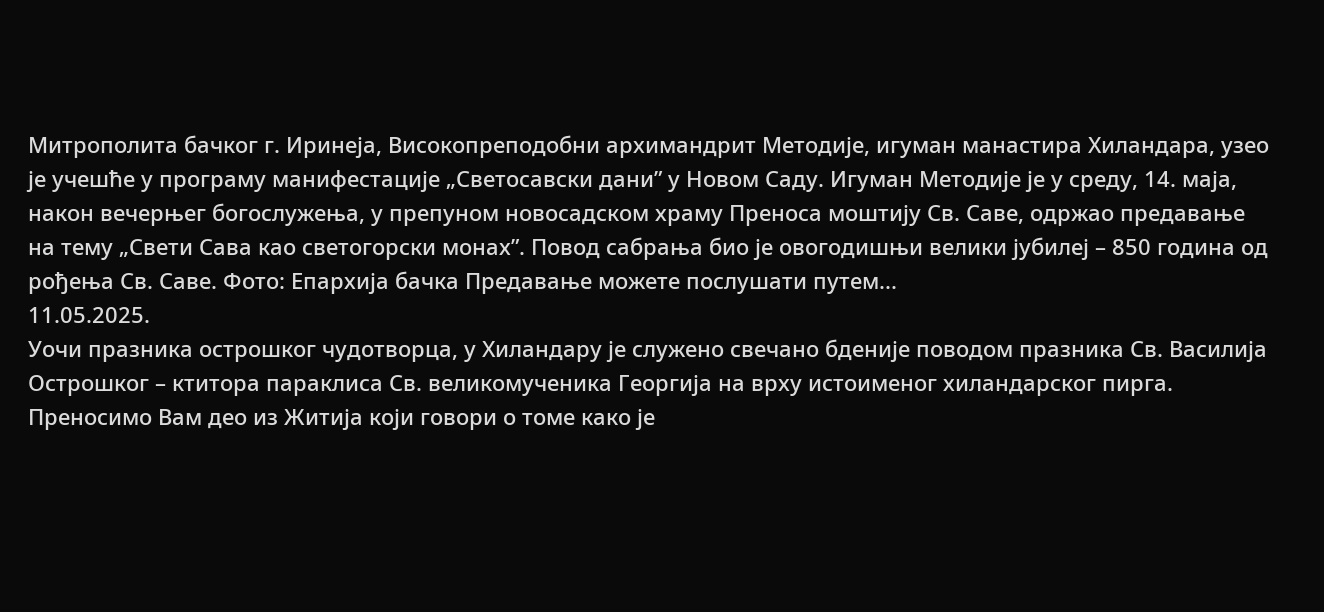Митрополита бачког г. Иринеја, Високопреподобни архимандрит Методије, игуман манастира Хиландара, узео је учешће у програму манифестације „Светосавски дани” у Новом Саду. Игуман Методије је у среду, 14. маја, након вечерњег богослужења, у препуном новосадском храму Преноса моштију Св. Саве, одржао предавање на тему „Свети Сава као светогорски монах”. Повод сабрања био је овогодишњи велики јубилеј – 850 година од рођења Св. Саве. Фото: Епархија бачка Предавање можете послушати путем...
11.05.2025.
Уочи празника острошког чудотворца, у Хиландару је служено свечано бденије поводом празника Св. Василија Острошког – ктитора параклиса Св. великомученика Георгија на врху истоименог хиландарског пирга. Преносимо Вам део из Житија који говори о томе како је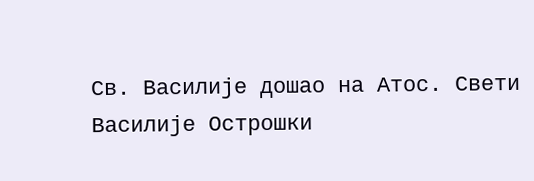Св. Василије дошао на Атос. Свети Василије Острошки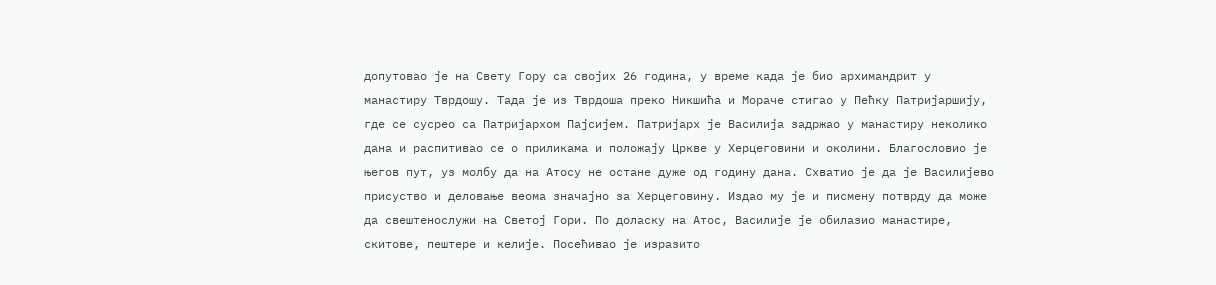допутовао је на Свету Гору са својих 26 година, у време када је био архимандрит у манастиру Тврдошу. Тада је из Тврдоша преко Никшића и Мораче стигао у Пећку Патријаршију, где се сусрео са Патријархом Пајсијем. Патријарх је Василија задржао у манастиру неколико дана и распитивао се о приликама и положају Цркве у Херцеговини и околини. Благословио је његов пут, уз молбу да на Атосу не остане дуже од годину дана. Схватио је да је Василијево присуство и деловање веома значајно за Херцеговину. Издао му је и писмену потврду да може да свештенослужи на Светој Гори. По доласку на Атос, Василије је обилазио манастире, скитове, пештере и келије. Посећивао је изразито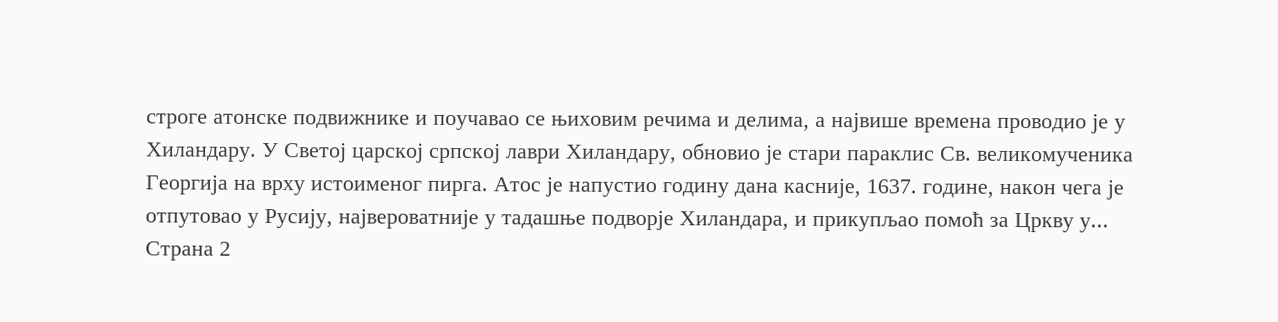строге атонске подвижнике и поучавао се њиховим речима и делима, а највише времена проводио је у Хиландару. У Светој царској српској лаври Хиландару, обновио је стари параклис Св. великомученика Георгија на врху истоименог пирга. Атос је напустио годину дана касније, 1637. године, након чега је отпутовао у Русију, највероватније у тадашње подворје Хиландара, и прикупљао помоћ за Цркву у...
Страна 2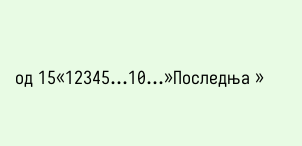од 15«12345...10...»Последња »